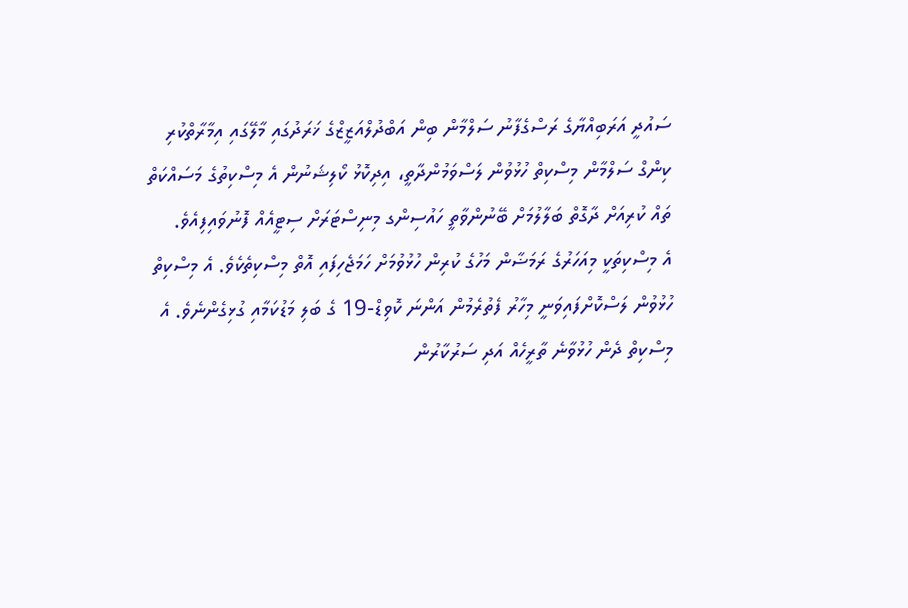ސައުދީ އަރަބިއްޔާގެ ރަސްގެފާނު ސަލްމާން ބިން އަބްދުލްއަޒީޒްގެ ޚަރަދުގައި މާލޭގައި އިމާރާތްކުރި ކިންގް ސަލްމާން މިސްކިތް ހުޅުވުން ލަސްވަމުންދާތީ، އިދިކޮޅު ކޯލިޝަނުން އެ މިސްކިތުގެ މަސައްކަތް ތައް ކުރިއަށް ދާގޮތް ބަލާލުމަށް ބޭނުންވާތީ ހައުސިންގ މިނިސްޓަރަށް ސިޓީއެއް ފޮނުވައިފިއެވެ.
އެ މިސްކިތަކީ މިއަހަރުގެ ރަމަޟާން މަހުގެ ކުރިން ހުޅުވުމަށް ހަމަޖެހިފައި އޮތް މިސްކިތެކެވެ. އެ މިސްކިތް ހުޅުވުން ލަސްކޮށްފައިވަނީ މިހާރު ފެތުރެމުން އަންނަ ކޮވިޑް-19 ގެ ބަލި މަޑުކަމާއި ގުޅިގެންނެވެ. އެ މިސްކިތް ދެން ހުޅުވާނެ ތާރީހެއް އަދި ސަރުކާރުން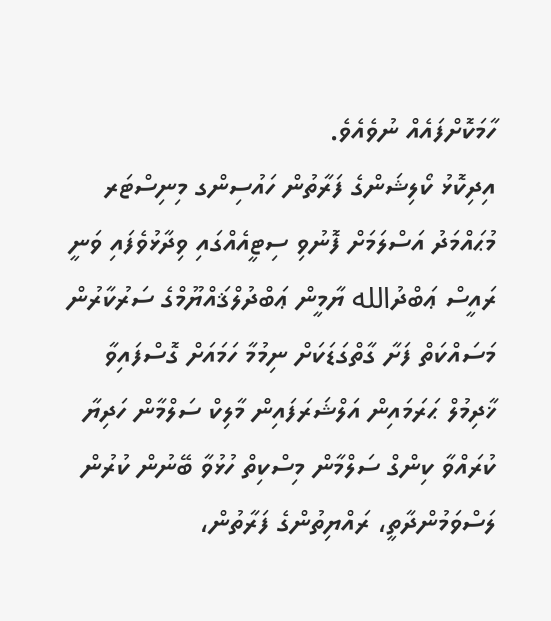ހާމަކޮށްފައެއް ނުވެއެވެ.
އިދިކޮޅު ކޯލިޝަންގެ ފަރާތުން ހައުސިންގ މިނިސްޓަރ މުޙައްމަދު އަސްލަމަށް ފޮނުވި ސިޓީއެއްގައި ވިދާޅުވެފައި ވަނީ ރައީސް ޢަބްދުالله ޔާމީން ޢަބްދުލްޤައްޔޫމްގެ ސަރުކާރުން މަސައްކަތް ފަށާ ގާތްގަޑަކަށް ނިމުމާ ހަމައަށް ގޮސްފައިވާ ޚާދިމުލް ޙަރަމައިން އަލްޝަރަފައިން މާލިކް ސަލްމާން ހަދިޔާ ކުރައްވާ ކިންގް ސަލްމާން މިސްކިތް ހުޅުވާ ބޭނުން ކުރުން ލަސްވަމުންދާތީ، ރައްޔިތުންގެ ފަރާތުން،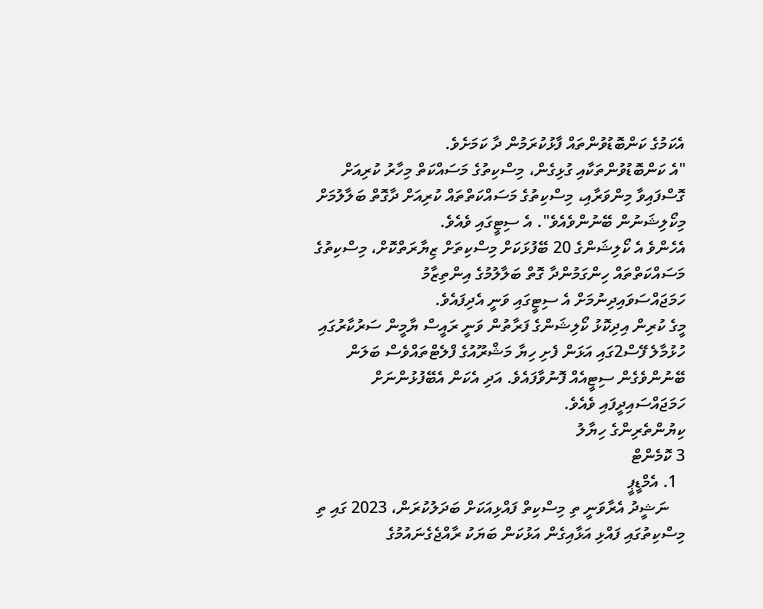އެކަމުގެ ކަންބޮޑުވުންތައް ފާޅުކުރަމުން ދާ ކަމަށެވެ.
"އެ ކަންބޮޑުވުންތަކާއި ގުޅިގެން، މިސްކިތުގެ މަސައްކަތް މިހާރު ކުރިއަށް ގޮސްފައިވާ މިންވަރާއި، މިސްކިތުގެ މަސައްކަތްތައް ކުރިއަށް ދާގޮތް ބަލާލުމަށް މިކޯލިޝަނުން ބޭނުންވެއެވެ". އެ ސިޓީގައި ވެއެވެ.
އެހެންވެ އެ ކޯލިޝަންގެ 20 ބޭފުޅަކަށް މިސްކިތަށް ޒިޔާރަތްކޮށް، މިސްކިތުގެ މަސައްކަތްތައް ހިންގަމުންދާ ގޮތް ބަލާލުމުގެ އިންތިޒާމު
ހަމަޖައްސަވައިދިނުމަށް އެ ސިޓީގައި ވަނީ އެދިފައެވެ.
މީގެ ކުރިން އިދިކޮޅު ކޯލިޝަންގެ ފަރާތުން ވަނީ ރައީސް ޔާމީން ސަރުކާރުގައި ހުޅުމާލެ ފޭސް2ގައި އަޅަން ފެށި ހިޔާ މަޝްރޫއުގެ ފްލެޓްތައްވެސް ބަލަން ބޭނުންވެގެން ސިޓީއެއް ފޮނުވާފައެވެ. އަދި އެކަން އެބޭފުޅުންނަށް ހަމަޖައްސައިދީފައި ވެއެވެ.
ކިޔުންތެރިންގެ ހިޔާލު
3 ކޮމެންޓް
  1. އެމްޑީޕީ
    ނަޝީދު އެރާވަނީ ތި މިސްކިތް ފައްޅިއަކަށް ބަދަލުކުރަން، 2023 ގައި ތި މިސްކިތުގައި ފައްޅި އަޅާއިގެން އަޅުކަން ބަޔަކު ރާއްޖެގެނައުމުގެ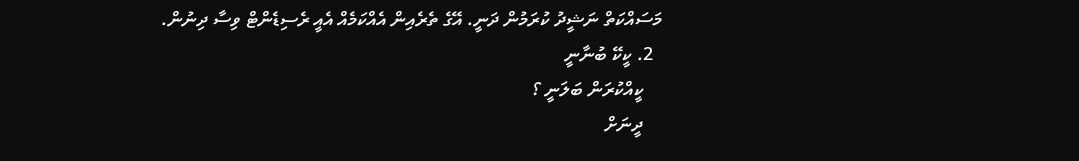މަސައްކަތް ނަޝީދު ކުރަމުން ދަނީ. އޭގެ ތެރެއިން އެއްކަމެއް އެއީ ރެސިޑެންޓް ވިސާ ދިނުން.
  2. ކީކޭ ބުނާނީ
    ކީއްކުރަން ބަލަނީ ؟
    ދީނަށް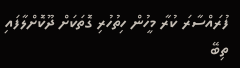ފުރައްސާރަ ކުރާ މީހުން ހިތުހުރި ގޮތަކަށް ދޫކޮށްލާފައި ތިބޭ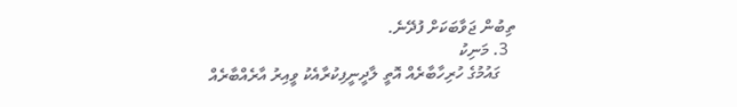ތިބުން ޖަވާބަކަށް ފުދޭނެ.
  3. މަނިކު
    ގައުމުގެ ހުރިހާބާރެއް އޮތީ ލާދީނީފިކުރާއެކު ވީއިރު އާރެއްބާރެއް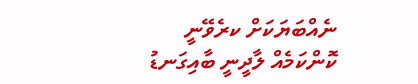ނެއްބަޔަކަށް ކރެވޭނީ ކޮންކަމެއް ލާދީނީ ބާއިގަނޑު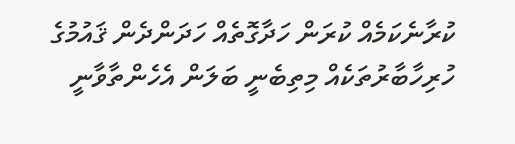ކުރާނެކަމެއް ކުރަން ހަދާގޮތެއް ހަދަންދެން ޤައުމުގެ ހުރިހާބާރުތަކެއް މިތިބެނީ ބަލަން އެހެންތާވާނީ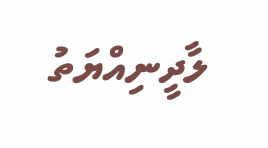ލާދީނިއްޔަތު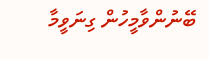ބޭނުންވާމީހުން ގިނަވީމާ